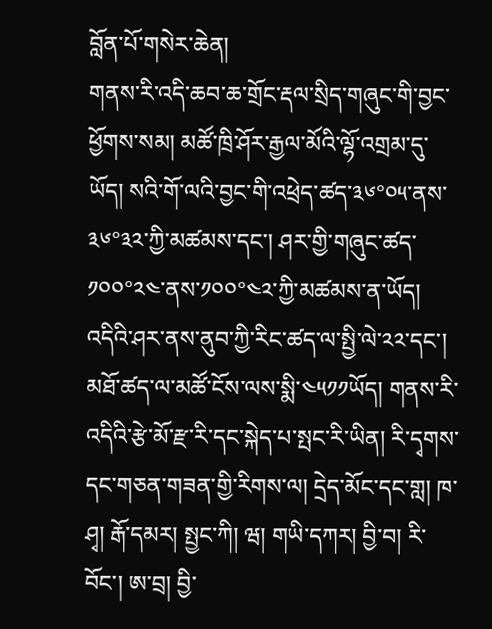བློན་པོ་གསེར་ཆེན།
གནས་རི་འདི་ཆབ་ཆ་གྲོང་རྡལ་སྲིད་གཞུང་གི་བྱང་ཕྱོགས་སམ། མཚོ་ཁྲི་ཤོར་རྒྱལ་མོའི་ལྷོ་འགྲམ་དུ་ཡོད། སའི་གོ་ལའི་བྱང་གི་འཕྲེད་ཚད་༣༦°༠༥་ནས་༣༦°༣༢་ཀྱི་མཚམས་དང་། ཤར་གྱི་གཞུང་ཚད་༡༠༠°༢༤་ནས་༡༠༠°༤༢་ཀྱི་མཚམས་ན་ཡོད།
འདིའི་ཤར་ནས་ནུབ་ཀྱི་རིང་ཚད་ལ་སྤྱི་ལེ་༢༢་དང་། མཐོ་ཚད་ལ་མཚོ་ངོས་ལས་སྨི་༤༥༡༡ཡོད། གནས་རི་འདིའི་རྩེ་མོ་རྫ་རི་དང་སྐེད་པ་སྤང་རི་ཡིན། རི་དྭགས་དང་གཅན་གཟན་གྱི་རིགས་ལ། དྲེད་མོང་དང་གླ། ཁ་ཤྭ། རྒོ་དམར། སྤྱང་ཀི། ཝ། གཡི་དཀར། བྱི་བ། རི་བོང་། ཨ་བྲ། བྱི་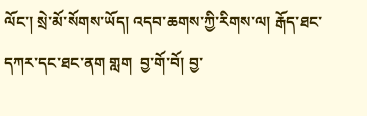ལོང་། སྲེ་མོ་སོགས་ཡོད། འདབ་ཆགས་ཀྱི་རིགས་ལ། རྒོད་ཐང་དཀར་དང་ཐང་ནག གླག  བྱ་གོ་བོ། བྱ་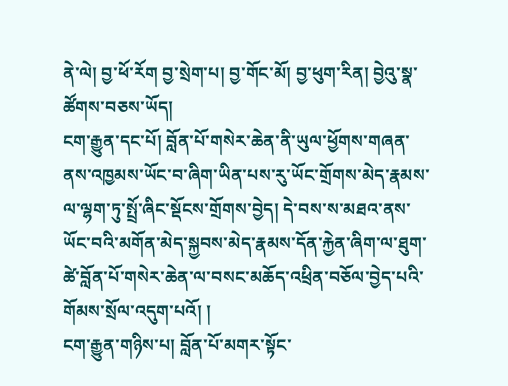ནེ་ལེ། བྱ་ཕོ་རོག བྱ་སྲེག་པ། བྱ་གོང་མོ། བྱ་ཕུག་རིན། བྱེའུ་སྣ་ཚོགས་བཅས་ཡོད།
ངག་རྒྱུན་དང་པོ། བློན་པོ་གསེར་ཆེན་ནི་ཡུལ་ཕྱོགས་གཞན་ནས་འཁྱམས་ཡོང་བ་ཞིག་ཡིན་པས་རུ་ཡོང་གྲོགས་མེད་རྣམས་ལ་ལྷག་ཏུ་སྤྲོ་ཞིང་སྡོངས་གྲོགས་བྱེད། དེ་བས་ས་མཐའ་ནས་ཡོང་བའི་མགོན་མེད་སྐྱབས་མེད་རྣམས་དོན་རྐྱེན་ཞིག་ལ་ཐུག་ཚེ་བློན་པོ་གསེར་ཆེན་ལ་བསང་མཆོད་འཕྲིན་བཅོལ་བྱེད་པའི་གོམས་སྲོལ་འདུག་པའོ། །
ངག་རྒྱུན་གཉིས་པ། བློན་པོ་མགར་སྟོང་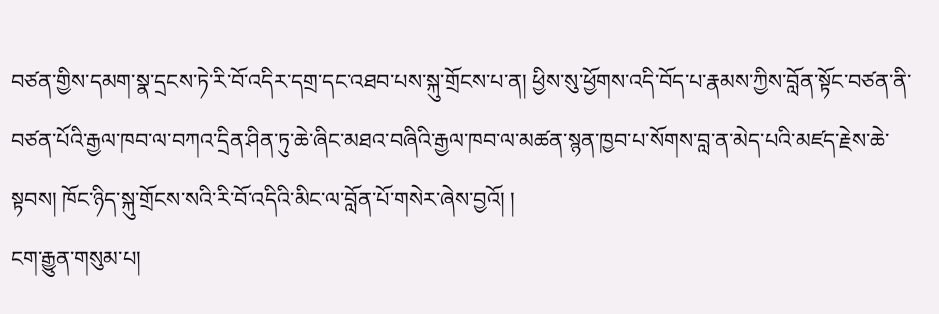བཙན་གྱིས་དམག་སྣ་དྲངས་ཏེ་རི་བོ་འདིར་དགྲ་དང་འཐབ་པས་སྐུ་གྲོངས་པ་ན། ཕྱིས་སུ་ཕྱོགས་འདི་བོད་པ་རྣམས་ཀྱིས་བློན་སྟོང་བཙན་ནི་བཙན་པོའི་རྒྱལ་ཁབ་ལ་བཀའ་དྲིན་ཤིན་ཏུ་ཆེ་ཞིང་མཐའ་བཞིའི་རྒྱལ་ཁབ་ལ་མཚན་སྙན་ཁྱབ་པ་སོགས་བླ་ན་མེད་པའི་མཛད་རྗེས་ཆེ་སྟབས། ཁོང་ཉིད་སྐུ་གྲོངས་སའི་རི་བོ་འདིའི་མིང་ལ་བློན་པོ་གསེར་ཞེས་བྱའོ། །
ངག་རྒྱུན་གསུམ་པ།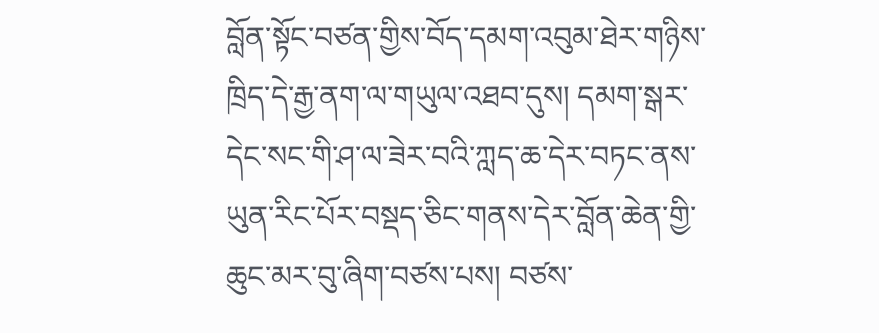བློན་སྟོང་བཙན་གྱིས་བོད་དམག་འབུམ་ཐེར་གཉིས་ཁྲིད་དེ་རྒྱ་ནག་ལ་གཡུལ་འཐབ་དུས། དམག་སྒར་དེང་སང་གི་ཤ་ལ་ཟེར་བའི་ཀླད་ཆ་དེར་བཏང་ནས་ཡུན་རིང་པོར་བསྡད་ཅིང་གནས་དེར་བློན་ཆེན་གྱི་ཆུང་མར་བུ་ཞིག་བཙས་པས། བཙས་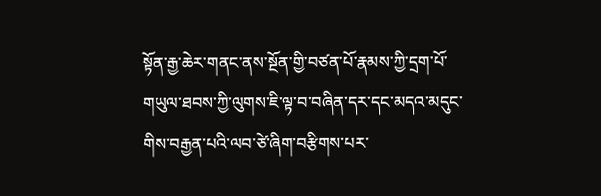སྟོན་རྒྱ་ཆེར་གནང་ནས་སྔོན་གྱི་བཙན་པོ་རྣམས་ཀྱི་དྲག་པོ་གཡུལ་ཐབས་ཀྱི་ལུགས་ཇི་ལྟ་བ་བཞིན་དར་དང་མདའ་མདུང་གིས་བརྒྱན་པའི་ལབ་ཙེ་ཞིག་བརྩིགས་པར་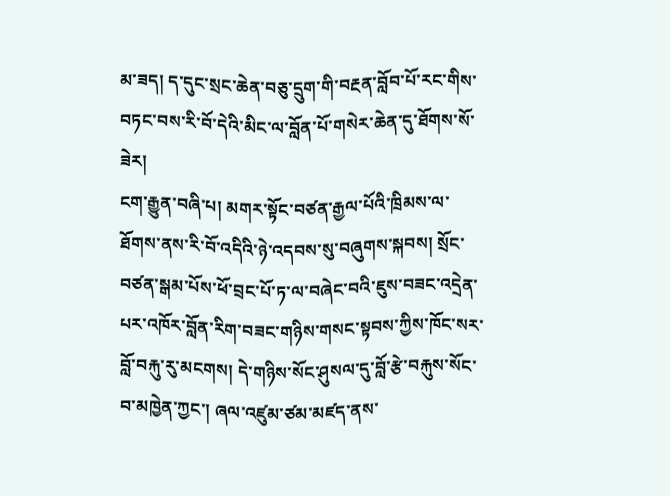མ་ཟད། ད་དུང་སྲང་ཆེན་བཅུ་དྲུག་གི་བརྔན་བློབ་པོ་རང་གིས་བཏང་བས་རི་བོ་དེའི་མིང་ལ་བློན་པོ་གསེར་ཆེན་དུ་ཐོགས་སོ་ཟེར།
ངག་རྒྱུན་བཞི་པ། མགར་སྟོང་བཙན་རྒྱལ་པོའི་ཁྲིམས་ལ་ཐོགས་ནས་རི་བོ་འདིའི་ཉེ་འདབས་སུ་བཞུགས་སྐབས། སྲོང་བཙན་སྒམ་པོས་ཕོ་བྲང་པོ་ཏ་ལ་བཞེང་བའི་ཇུས་བཟང་འདྲེན་པར་འཁོར་བློན་རིག་བཟང་གཉིས་གསང་སྟབས་ཀྱིས་ཁོང་སར་བློ་བརྐུ་རུ་མངགས། དེ་གཉིས་སོང་ཤུསལ་དུ་བློ་རྩེ་བརྐུས་སོང་བ་མཁྱེན་ཀྱང་། ཞལ་འཛུམ་ཙམ་མཛད་ནས་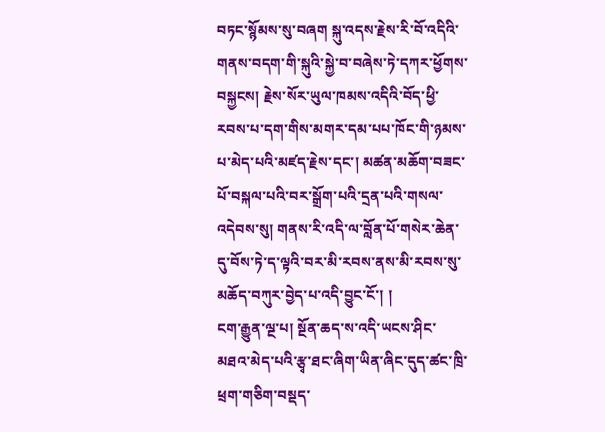བཏང་སྙོམས་སུ་བཞག སྐུ་འདས་རྗེས་རི་བོ་འདིའི་གནས་བདག་གི་སྐུའི་སྐྱེ་བ་བཞེས་ཏེ་དཀར་ཕྱོགས་བསྐྱངས། རྗེས་སོར་ཡུལ་ཁམས་འདིའི་བོད་ཕྱི་རབས་པ་དག་གིས་མགར་དམ་པཔ་ཁོང་གི་ཉམས་པ་མེད་པའི་མཛད་རྗེས་དང་། མཚན་མཆོག་བཟང་པོ་བསྐལ་པའི་བར་སྒྲོག་པའི་དྲན་པའི་གསལ་འདེབས་སུ། གནས་རི་འདི་ལ་བློན་པོ་གསེར་ཆེན་དུ་བོས་ཏེ་ད་ལྟའི་བར་མི་རབས་ནས་མི་རབས་སུ་མཆོད་བཀུར་བྱེད་པ་འདི་བྱུང་ངོ་། །
ངག་རྒྱུན་ལྔ་པ། སྔོན་ཆད་ས་འདི་ཡངས་ཤིང་མཐའ་མེད་པའི་རྩྭ་ཐང་ཞིག་ཡིན་ཞིང་དུད་ཚང་ཁྲི་ཕྲག་གཅིག་བསྡད་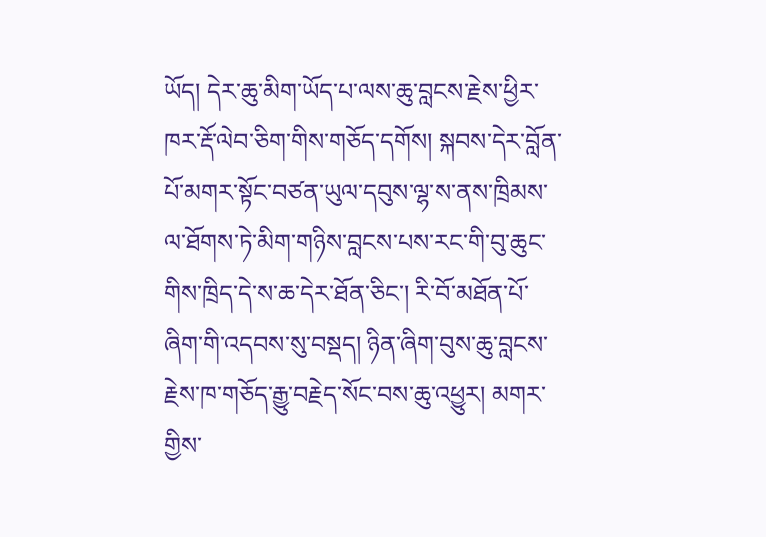ཡོད། དེར་ཆུ་མིག་ཡོད་པ་ལས་ཆུ་བླངས་རྗེས་ཕྱིར་ཁར་རྡོ་ལེབ་ཅིག་གིས་གཅོད་དགོས། སྐབས་དེར་བློན་པོ་མགར་སྟོང་བཙན་ཡུལ་དབུས་ལྷ་ས་ནས་ཁྲིམས་ལ་ཐོགས་ཏེ་མིག་གཉིས་བླངས་པས་རང་གི་བུ་ཆུང་གིས་ཁྲིད་དེ་ས་ཆ་དེར་ཐོན་ཅིང་། རི་བོ་མཐོན་པོ་ཞིག་གི་འདབས་སུ་བསྡད། ཉིན་ཞིག་བུས་ཆུ་བླངས་རྗེས་ཁ་གཅོད་རྒྱུ་བརྗེད་སོང་བས་ཆུ་འཕྱུར། མགར་གྱིས་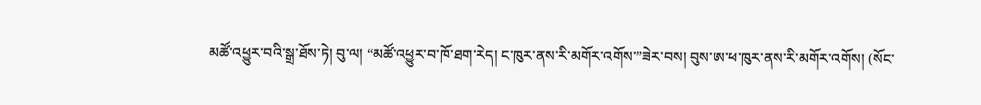མཚོ་འཕྱུར་བའི་སྒྲ་ཐོས་ཏེ། བུ་ལ། “མཚོ་འཕྱུར་བ་ཁོ་ཐག་རེད། ང་ཁུར་ནས་རི་མགོར་འགོས་”ཟེར་བས། བུས་ཨ་ཕ་ཁུར་ནས་རི་མགོར་འགོས། (སོང་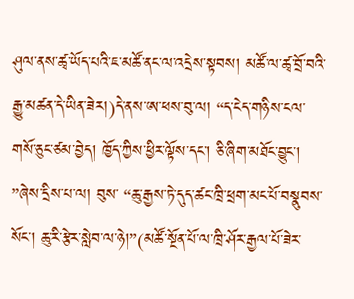ཤུལ་ནས་ཚྭ་ཡོད་པའི་ཇ་མཚོ་ནང་ལ་འདྲེས་སྟབས། མཚོ་ལ་ཚྭ་བྲོ་བའི་རྒྱུ་མཚན་དེ་ཡིན་ཟེར།)དེ་ནས་ཨ་ཕས་བུ་ལ། “ད་ངེད་གཉིས་ངལ་གསོ་ཅུང་ཙམ་བྱེད། ཁྱོད་ཀྱིས་ཕྱིར་ལྟོས་དང་། ཅི་ཞིག་མཐོང་བྱུང་། ”ཞེས་དྲིས་པ་ལ། བུས་ “ཆུ་རྒྱས་ཏེ་དུད་ཚང་ཁྲི་ཕྲག་མང་པོ་བསྣུབས་སོང་། ཆུ་རི་རྩེར་སླེབ་ལ་ཉེ།”(མཚོ་སྔོན་པོ་ལ་ཁྲི་ཤོར་རྒྱལ་པོ་ཟེར་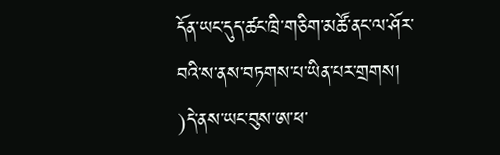དོན་ཡང་དུད་ཚང་ཁྲི་གཅིག་མཚོ་ནང་ལ་ཤོར་བའི་ས་ནས་བཏགས་པ་ཡིན་པར་གྲགས། )དེ་ནས་ཡང་བུས་ཨ་ཕ་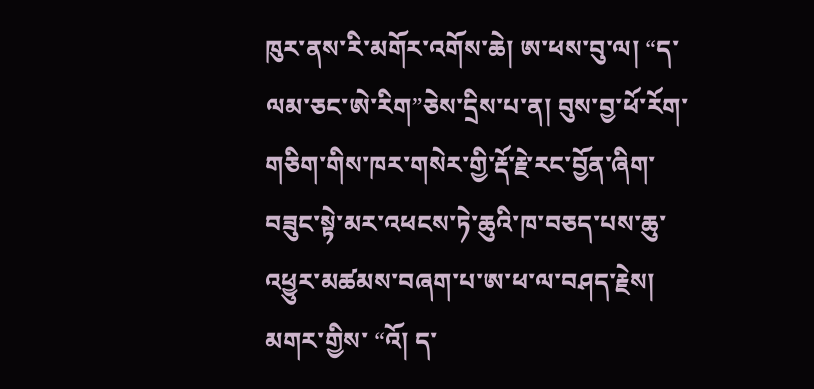ཁུར་ནས་རི་མགོར་འགོས་ཆེ། ཨ་ཕས་བུ་ལ། “ད་ལམ་ཅང་ཨེ་རིག”ཅེས་དྲིས་པ་ན། བུས་བྱ་ཕོ་རོག་གཅིག་གིས་ཁར་གསེར་གྱི་རྡོ་རྗེ་རང་བྱོན་ཞིག་བཟུང་སྟེ་མར་འཕངས་ཏེ་ཆུའི་ཁ་བཅད་པས་ཆུ་འཕྱུར་མཚམས་བཞག་པ་ཨ་ཕ་ལ་བཤད་རྗེས། མགར་གྱིས་ “འོ། ད་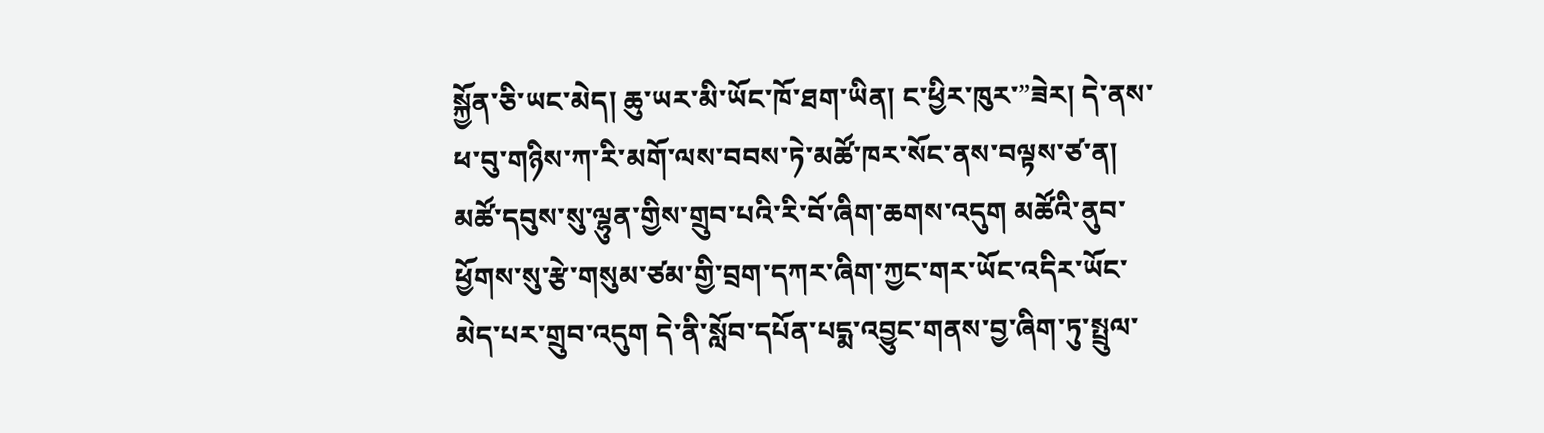སྐྱོན་ཅི་ཡང་མེད། ཆུ་ཡར་མི་ཡོང་ཁོ་ཐག་ཡིན། ང་ཕྱིར་ཁུར་”ཟེར། དེ་ནས་ཕ་བུ་གཉིས་ཀ་རི་མགོ་ལས་བབས་ཏེ་མཚོ་ཁར་སོང་ནས་བལྟས་ཙ་ན། མཚོ་དབུས་སུ་ལྷུན་གྱིས་གྲུབ་པའི་རི་བོ་ཞིག་ཆགས་འདུག མཚོའི་ནུབ་ཕྱོགས་སུ་རྩེ་གསུམ་ཙམ་གྱི་བྲག་དཀར་ཞིག་ཀྱང་གར་ཡོང་འདིར་ཡོང་མེད་པར་གྲུབ་འདུག དེ་ནི་སློབ་དཔོན་པདྨ་འབྱུང་གནས་བྱ་ཞིག་ཏུ་སྤྲུལ་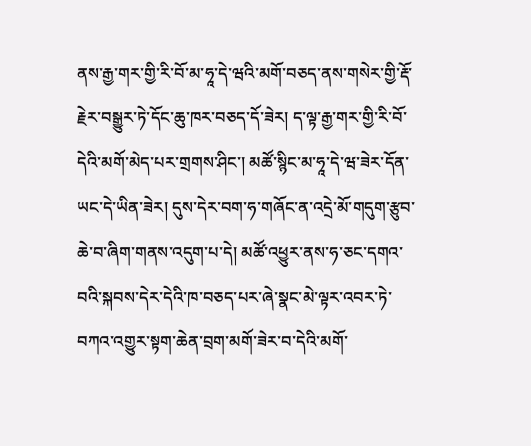ནས་རྒྱ་གར་གྱི་རི་བོ་མ་ཧཱ་དེ་ཝའི་མགོ་བཅད་ནས་གསེར་གྱི་རྡོ་རྗེར་བསྒྱུར་ཏེ་དོང་ཆུ་ཁར་བཅད་དོ་ཟེར། ད་ལྟ་རྒྱ་གར་གྱི་རི་བོ་དེའི་མགོ་མེད་པར་གྲགས་ཤིང་། མཚོ་སྙིང་མ་ཧཱ་དེ་ཝ་ཟེར་དོན་ཡང་དེ་ཡིན་ཟེར། དུས་དེར་བག་ཧ་གཞོང་ན་འདྲེ་མོ་གདུག་རྩུབ་ཆེ་བ་ཞིག་གནས་འདུག་པ་དེ། མཚོ་འཕྱུར་ནས་ཧ་ཅང་དགའ་བའི་སྐབས་དེར་དེའི་ཁ་བཅད་པར་ཞེ་སྣང་མེ་ལྟར་འབར་ཏེ་བཀའ་འགྱུར་སྟག་ཆེན་བྲག་མགོ་ཟེར་བ་དེའི་མགོ་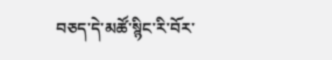བཅད་དེ་མཚོ་སྙིང་རི་བོར་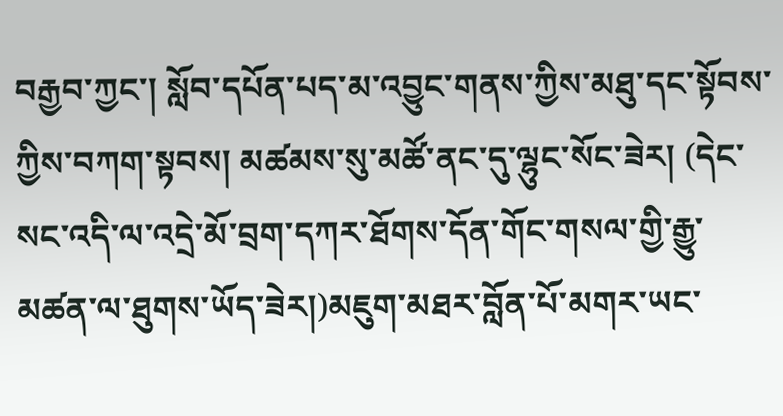བརྒྱབ་ཀྱང་། སློབ་དཔོན་པད་མ་འབྱུང་གནས་ཀྱིས་མཐུ་དང་སྟོབས་ཀྱིས་བཀག་སྟབས། མཚམས་སུ་མཚོ་ནང་དུ་ལྷུང་སོང་ཟེར། (དེང་སང་འདི་ལ་འདྲེ་མོ་བྲག་དཀར་ཐོགས་དོན་གོང་གསལ་གྱི་རྒྱུ་མཚན་ལ་ཐུགས་ཡོད་ཟེར།)མཇུག་མཐར་བློན་པོ་མགར་ཡང་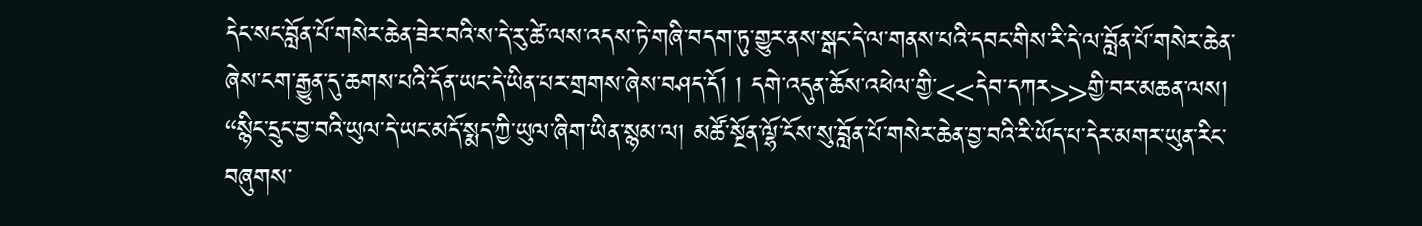དེང་སང་བློན་པོ་གསེར་ཆེན་ཟེར་བའི་ས་དེ་རུ་ཚེ་ལས་འདས་ཏེ་གཞི་བདག་ཏུ་གྱུར་ནས་སྒང་དེ་ལ་གནས་པའི་དབང་གིས་རི་དེ་ལ་བློན་པོ་གསེར་ཆེན་ཞེས་ངག་རྒྱུན་དུ་ཆགས་པའི་དོན་ཡང་དེ་ཡིན་པར་གྲགས་ཞེས་བཤད་དོ། ། དགེ་འདུན་ཆོས་འཕེལ་གྱི་<<དེབ་དཀར>>གྱི་བར་མཆན་ལས། “སྙིང་དྲུང་བྱ་བའི་ཡུལ་དེ་ཡང་མདོ་སྨད་ཀྱི་ཡུལ་ཞིག་ཡིན་སྙམ་ལ། མཚོ་སྔོན་ལྷོ་ངོས་སུ་བློན་པོ་གསེར་ཆེན་བྱ་བའི་རི་ཡོད་པ་དེར་མགར་ཡུན་རིང་བཞུགས་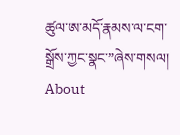ཚུལ་ཨ་མདོ་རྣམས་ལ་ངག་སྒྲོས་ཀྱང་སྣང་”ཞེས་གསལ།
About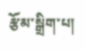རྩོམ་སྒྲིག་པ།